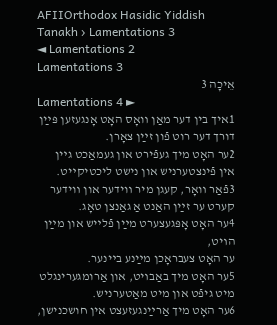AFIIOrthodox Hasidic Yiddish Tanakh › Lamentations 3
◄ Lamentations 2
Lamentations 3
אֵיכָה 3
Lamentations 4 ►
1איך בין דער מאַן װאָס האָט אָנגעזען פּײַן
דורך דער רוט פֿון זײַן צאָרן.
2ער האָט מיך געפֿירט און געמאַכט גײן
אין פֿינצטערניש און נישט ליכטיקײט.
3פֿאַר װאָר, קעגן מיר װידער און װידער
קערט ער זײַן האַנט אַ גאַנצן טאָג.
4ער האָט אָפּגעצערט מײַן פֿלײש און מײַן הױט,
ער האָט צעבראָכן מײַנע בײנער.
5ער האָט מיך באַבױט, און אַרומגערינגלט
מיט גיפֿט און מיט מאַטערניש.
6ער האָט מיך אַרײַנגעזעצט אין חושכנישן,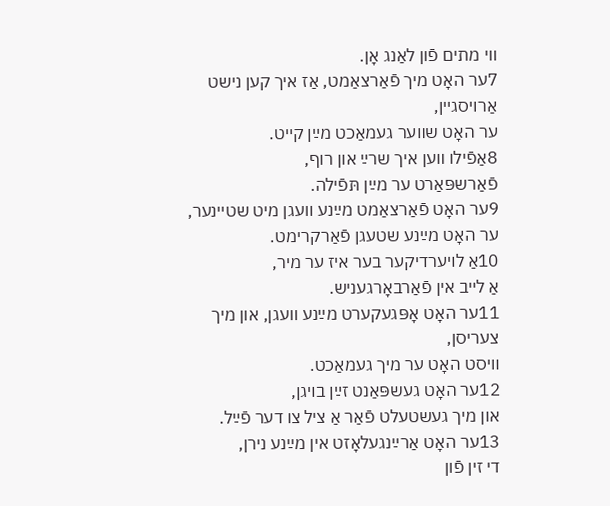װי מתים פֿון לאַנג אָן.
7ער האָט מיך פֿאַרצאַמט, אַז איך קען נישט אַרױסגײן,
ער האָט שװער געמאַכט מײַן קײט.
8אַפֿילו װען איך שרײַ און רוף,
פֿאַרשפּאַרט ער מײַן תּפֿילה.
9ער האָט פֿאַרצאַמט מײַנע װעגן מיט שטײנער,
ער האָט מײַנע שטעגן פֿאַרקרימט.
10אַ לױערדיקער בער איז ער מיר,
אַ לײב אין פֿאַרבאָרגעניש.
11ער האָט אָפּגעקערט מײַנע װעגן, און מיך צעריסן,
װיסט האָט ער מיך געמאַכט.
12ער האָט געשפּאַנט זײַן בױגן,
און מיך געשטעלט פֿאַר אַ ציל צו דער פֿײַל.
13ער האָט אַרײַנגעלאָזט אין מײַנע נירן,
די זין פֿון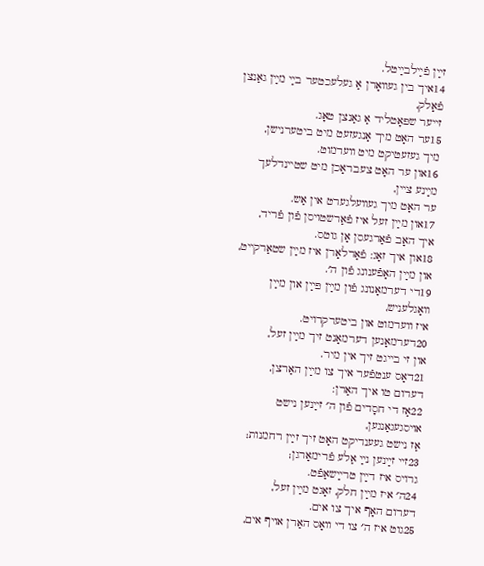זײַן פֿײַלבײַטל.
14איך בין געװאָרן אַ געלעכטער בײַ מײַן גאַנצן פֿאָלק,
זײער שפּאָטליד אַ גאַנצן טאָג.
15ער האָט מיך אָנגעזעט מיט ביטערנישן,
מיך געזעטיקט מיט װערמוט.
16און ער האָט צעבראָכן מיט שטײנדלעך מײַנע צײן,
ער האָט מיך געװעלגערט אין אַש.
17און מײַן זעל איז פֿאַרשטױסן פֿון פֿריד,
איך האָב פֿאַרגעסן אָן גוטס.
18און איך זאָג: פֿאַרלאָרן איז מײַן שטאַרקײט,
און מײַן האָפֿענונג פֿון ה׳.
19די דערמאָנונג פֿון מײַן פּײַן און מײַן װאָגלעניש,
איז װערמוט און ביטערקרױט.
20דערמאָנען דערמאָנט זיך מײַן זעל,
און זי בײגט זיך אין מיר.
21דאָס ענטפֿער איך צו מײַן האַרצן,
דערום טו איך האַרן:
22אַז די חסָדים פֿון ה׳ זײַנען נישט אױסגעגאַנגען,
אַז נישט געענדיקט האָט זיך זײַן רחמנות;
23זײ זײַנען נײַ אַלע פֿרימאָרגן;
גרױס איז דײַן טרײַשאַפֿט.
24ה׳ איז מײַן חלק, זאָגט מײַן זעל,
דערום האָף איך צו אים.
25גוט איז ה׳ צו די װאָס האַרן אױף אים,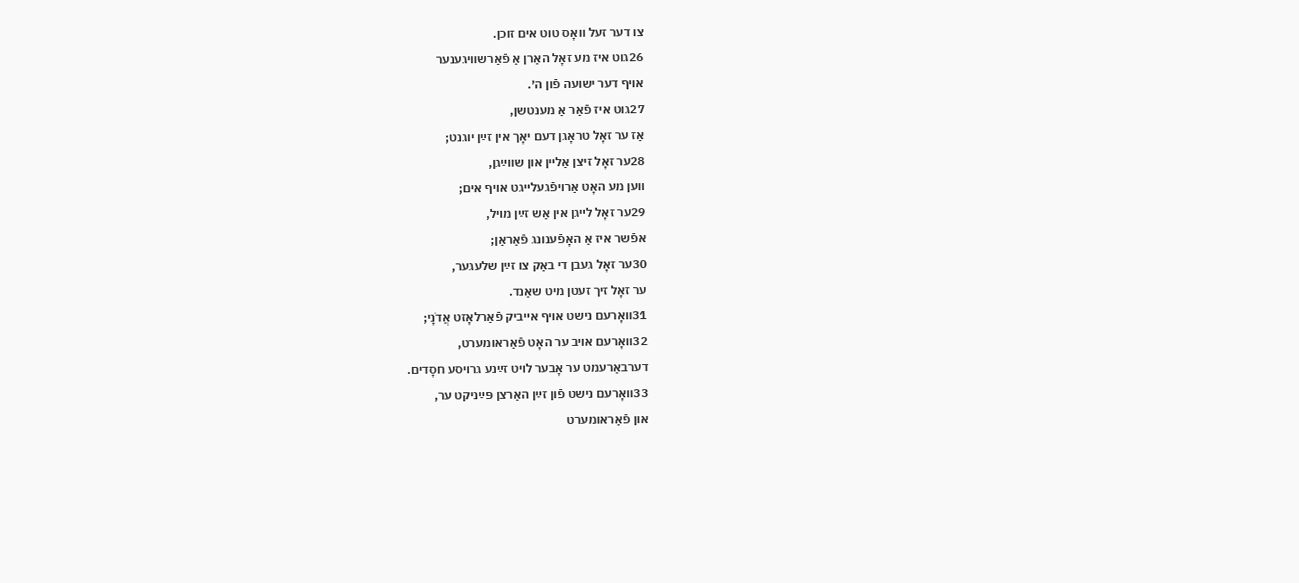צו דער זעל װאָס טוט אים זוכן.
26גוט איז מע זאָל האַרן אַ פֿאַרשװיגענער
אױף דער ישועה פֿון ה׳.
27גוט איז פֿאַר אַ מענטשן,
אַז ער זאָל טראָגן דעם יאָך אין זײַן יוגנט;
28ער זאָל זיצן אַלײן און שװײַגן,
װען מע האָט אַרױפֿגעלײגט אױף אים;
29ער זאָל לײגן אין אַש זײַן מױל,
אפֿשר איז אַ האָפֿענונג פֿאַראַן;
30ער זאָל געבן די באַק צו זײַן שלעגער,
ער זאָל זיך זעטן מיט שאַנד.
31װאָרעם נישט אױף אײביק פֿאַרלאָזט אֲדֹנָי;
32װאָרעם אױב ער האָט פֿאַראומערט,
דערבאַרעמט ער אָבער לױט זײַנע גרױסע חסָדים.
33װאָרעם נישט פֿון זײַן האַרצן פּײַניקט ער,
און פֿאַראומערט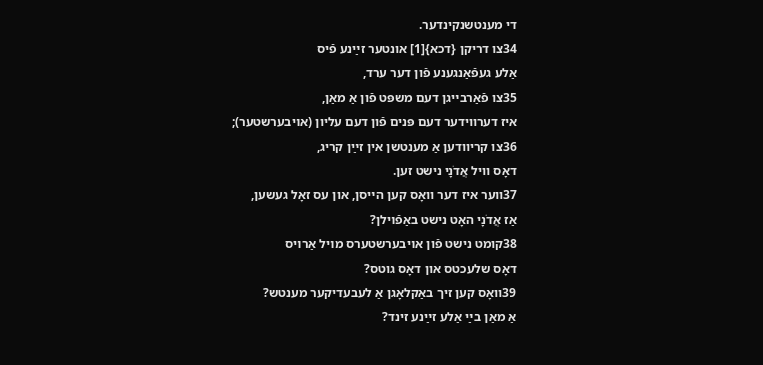די מענטשנקינדער.
34צו דריקן {דכא}[1] אונטער זײַנע פֿיס
אַלע געפֿאַנגענע פֿון דער ערד,
35צו פֿאַרבײגן דעם משפּט פֿון אַ מאַן,
איז דערװידער דעם פּנים פֿון דעם עליון (אױבערשטער);
36צו קריװדען אַ מענטשן אין זײַן קריג,
דאָס װיל אֲדֹנָי נישט זען.
37װער איז דער װאָס קען הײסן, און עס זאָל געשען,
אַז אֲדֹנָי האָט נישט באַפֿױלן?
38קומט נישט פֿון אױבערשטערס מױל אַרױס
דאָס שלעכטס און דאָס גוטס?
39װאָס קען זיך באַקלאָגן אַ לעבעדיקער מענטש?
אַ מאַן בײַ אַלע זײַנע זינד?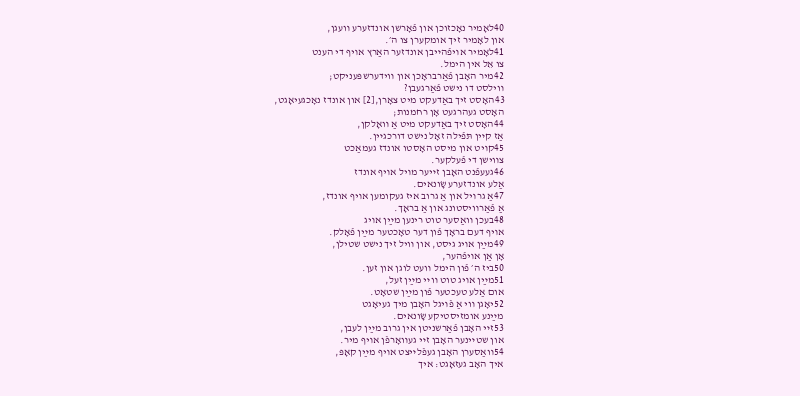40לאָמיר נאָכזוכן און פֿאָרשן אונדזערע װעגן,
און לאָמיר זיך אומקערן צו ה׳.
41לאָמיר אױפֿהײבן אונדזער האַרץ אױף די הענט
צו אֵל אין הימל.
42מיר האָבן פֿאַרבראָכן און װידערשפּעניקט;
װילסט דו נישט פֿאַרגעבן?
43האָסט זיך באַדעקט מיט צאָרן,[2] און אונדז נאָכגעיאָגט,
האָסט געהרגעט אָן רחמנות;
44האָסט זיך באַדעקט מיט אַ װאָלקן,
אַז קײן תּפֿילה זאָל נישט דורכגײן.
45קױט און מיסט האָסטו אונדז געמאַכט
צװישן די פֿעלקער.
46געעפֿנט האָבן זײער מױל אױף אונדז
אַלע אונדזערע שָׂונאים.
47אַ גרױל און אַ גרוב איז געקומען אױף אונדז,
אַ פֿאַרװיסטונג און אַ בראָך.
48בעכן װאַסער טוט רינען מײַן אױג
אױף דעם בראָך פֿון דער טאָכטער מײַן פֿאָלק.
49מײַן אױג גיסט, און װיל זיך נישט שטילן,
אָן אַן אױפֿהער,
50ביז ה׳ פֿון הימל װעט לוגן און זען.
51מײַן אױג טוט װײ מײַן זעל,
אום אַלע טעכטער פֿון מײַן שטאָט.
52יאָגן װי אַ פֿױגל האָבן מיך געיאָגט
מײַנע אומזיסטיקע שָׂונאים.
53זײ האָבן פֿאַרשניטן אין גרוב מײַן לעבן,
און שטײנער האָבן זײ געװאָרפֿן אױף מיר.
54װאַסערן האָבן געפֿלײצט אױף מײַן קאָפּ,
איך האָב געזאָגט: איך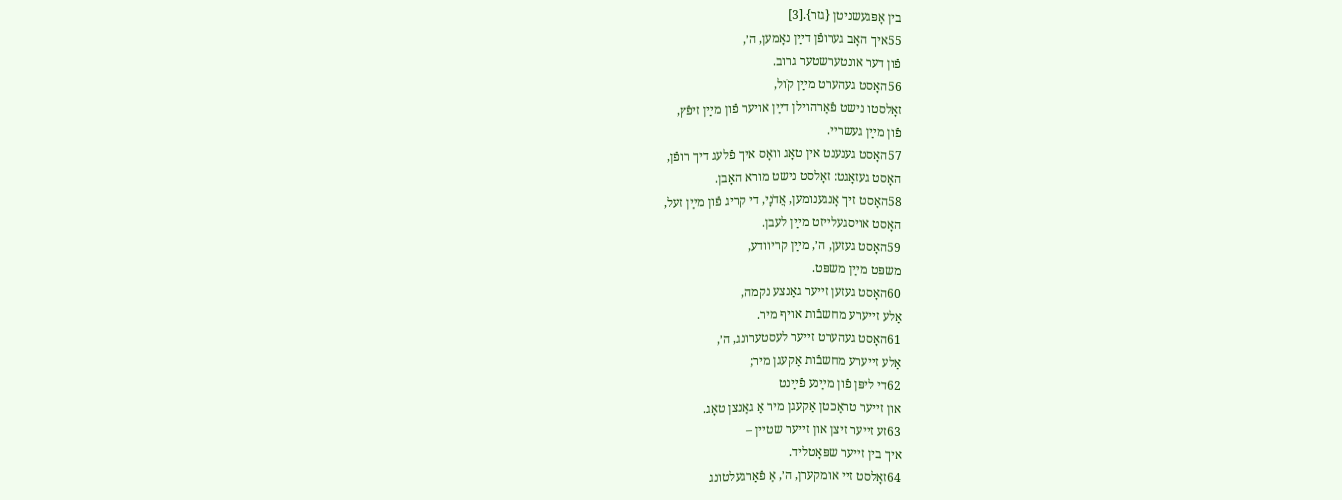בין אָפּגעשניטן {גזר}.[3]
55איך האָב גערופֿן דײַן נאָמען, ה׳,
פֿון דער אונטערשטער גרוב.
56האָסט געהערט מײַן קֹול,
זאָלסטו נישט פֿאַרהױלן דײַן אױער פֿון מײַן זיפֿץ,
פֿון מײַן געשרײ.
57האָסט גענענט אין טאָג װאָס איך פֿלעג דיך רופֿן,
האָסט געזאָגט: זאָלסט נישט מורא האָבן.
58האָסט זיך אָנגענומען, אֲדֹנָי, די קריג פֿון מײַן זעל,
האָסט אױסגעלײזט מײַן לעבן.
59האָסט געזען, ה׳, מײַן קריװדע,
משפּט מײַן משפּט.
60האָסט געזען זײער גאַנצע נקמה,
אַלע זײערע מחשבֿות אױף מיר.
61האָסט געהערט זײער לעסטערונג, ה׳,
אַלע זײערע מחשבֿות אַקעגן מיר;
62די ליפּן פֿון מײַנע פֿײַנט
און זײער טראַכטן אַקעגן מיר אַ גאַנצן טאָג.
63זע זײער זיצן און זײער שטײן –
איך בין זײער שפּאָטליד.
64זאָלסט זײ אומקערן, ה׳, אַ פֿאַרגעלטונג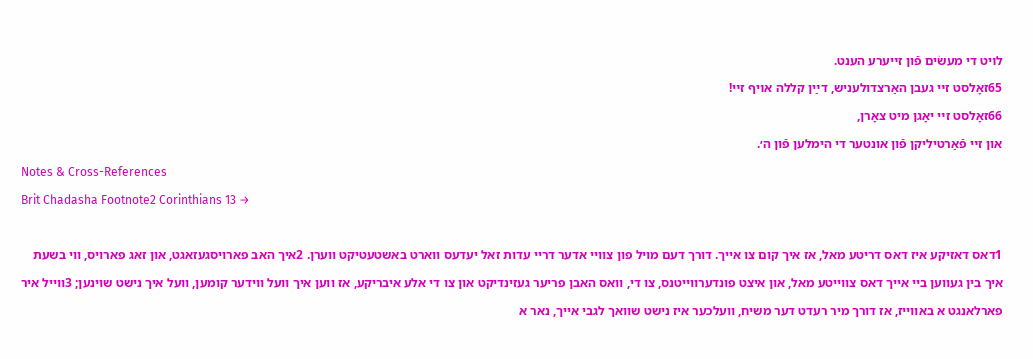לױט די מעשׂים פֿון זײערע הענט.
65זאָלסט זײ געבן האַרצדולעניש, דײַן קללה אױף זײ!
66זאָלסט זײ יאָגן מיט צאָרן,
און זײ פֿאַרטיליקן פֿון אונטער די הימלען פֿון ה׳.
Notes & Cross-References
Brit Chadasha Footnote2 Corinthians 13 →

1דאס דאזיקע איז דאס דריטע מאל, אז איך קום צו אייך. דורך דעם מויל פון צוויי אדער דריי עדות זאל יעדעס ווארט באשטעטיקט ווערן. 2איך האב פארויסגעזאגט, און זאג פארויס, ווי בשעת איך בין געווען ביי אייך דאס צווייטע מאל, און איצט פונדערווייטנס, צו די, וואס האבן פריער געזינדיקט און צו די אלע איבריקע, אז ווען איך וועל ווידער קומען, וועל איך נישט שוינען; 3ווייל איר פארלאנגט א באווייז, אז דורך מיר רעדט דער משיח, וועלכער איז נישט שוואך לגבי אייך, נאר א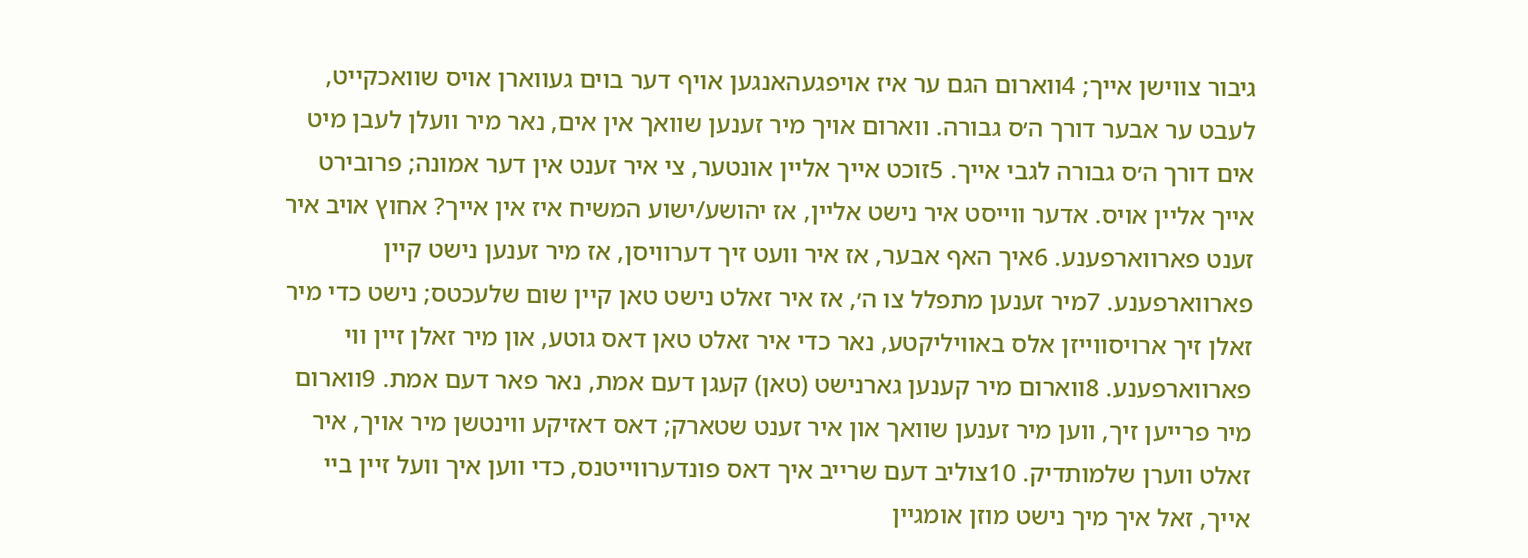גיבור צווישן אייך; 4ווארום הגם ער איז אויפגעהאנגען אויף דער בוים געווארן אויס שוואכקייט, לעבט ער אבער דורך ה׳ס גבורה. ווארום אויך מיר זענען שוואך אין אים, נאר מיר וועלן לעבן מיט אים דורך ה׳ס גבורה לגבי אייך. 5זוכט אייך אליין אונטער, צי איר זענט אין דער אמונה; פרובירט אייך אליין אויס. אדער ווייסט איר נישט אליין, אז יהושע/ישוע המשיח איז אין אייך? אחוץ אויב איר זענט פארווארפענע. 6איך האף אבער, אז איר וועט זיך דערוויסן, אז מיר זענען נישט קיין פארווארפענע. 7מיר זענען מתפלל צו ה׳, אז איר זאלט נישט טאן קיין שום שלעכטס; נישט כדי מיר זאלן זיך ארויסווייזן אלס באוויליקטע, נאר כדי איר זאלט טאן דאס גוטע, און מיר זאלן זיין ווי פארווארפענע. 8ווארום מיר קענען גארנישט (טאן) קעגן דעם אמת, נאר פאר דעם אמת. 9ווארום מיר פרייען זיך, ווען מיר זענען שוואך און איר זענט שטארק; דאס דאזיקע ווינטשן מיר אויך, איר זאלט ווערן שלמותדיק. 10צוליב דעם שרייב איך דאס פונדערווייטנס, כדי ווען איך וועל זיין ביי אייך, זאל איך מיך נישט מוזן אומגיין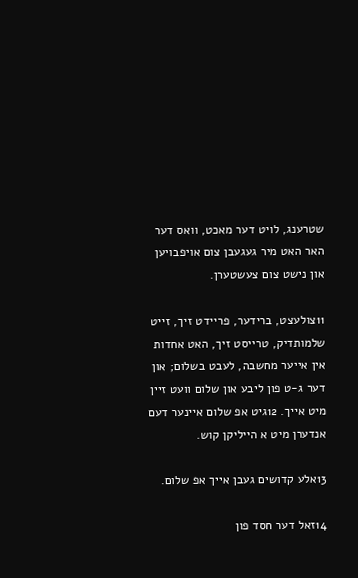שטרענג, לויט דער מאכט, וואס דער האר האט מיר געגעבן צום אויפבויען און נישט צום צעשטערן.

11צולעצט, ברידער, פריידט זיך, זייט שלמותדיק, טרייסט זיך, האט אחדות אין אייער מחשבה, לעבט בשלום; און דער ג‑ט פון ליבע און שלום וועט זיין מיט אייך. 12גיט אפ שלום איינער דעם אנדערן מיט א הייליקן קוש.

13אלע קדושים געבן אייך אפ שלום.

14זאל דער חסד פון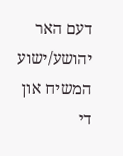דעם האר יהושע/ישוע המשיח און די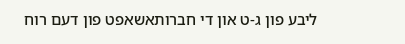ליבע פון ג‑ט און די חברותאשאפט פון דעם רוח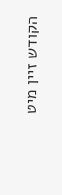הקודש זיין מיט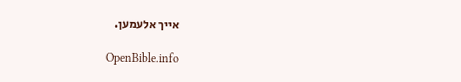אייך אלעמען.

OpenBible.info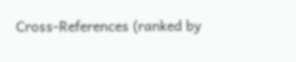Cross-References (ranked by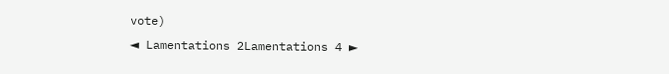vote)
◄ Lamentations 2Lamentations 4 ►